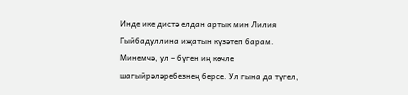Инде ике дистә елдан артык мин Лилия Гыйбадуллина иҗатын күзәтеп барам. Минемчә, ул – бүген иң көчле шагыйрәләребезнең берсе. Ул гына да түгел,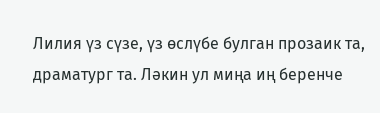Лилия үз сүзе, үз өслүбе булган прозаик та, драматург та. Ләкин ул миңа иң беренче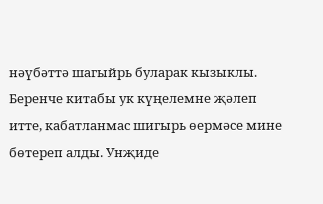нәүбәттә шагыйрь буларак кызыклы.
Беренче китабы ук күңелемне җәлеп итте, кабатланмас шигырь өермәсе мине бөтереп алды. Унҗиде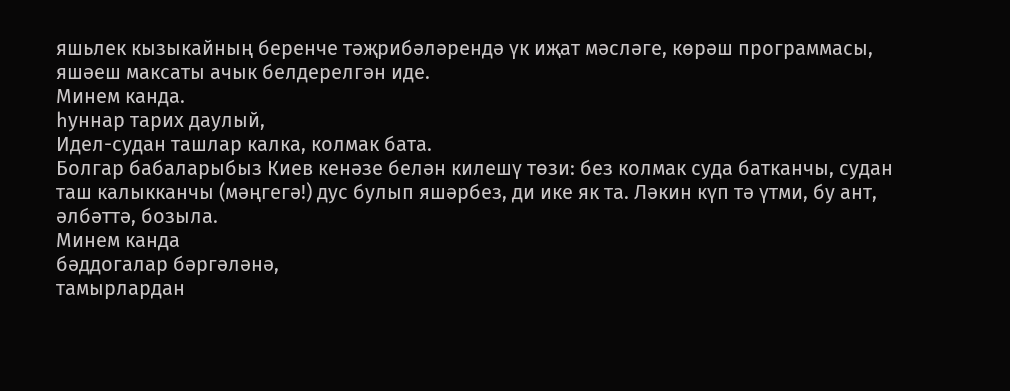яшьлек кызыкайның беренче тәҗрибәләрендә үк иҗат мәсләге, көрәш программасы, яшәеш максаты ачык белдерелгән иде.
Минем канда.
һуннар тарих даулый,
Идел-судан ташлар калка, колмак бата.
Болгар бабаларыбыз Киев кенәзе белән килешү төзи: без колмак суда батканчы, судан таш калыкканчы (мәңгегә!) дус булып яшәрбез, ди ике як та. Ләкин күп тә үтми, бу ант, әлбәттә, бозыла.
Минем канда
бәддогалар бәргәләнә,
тамырлардан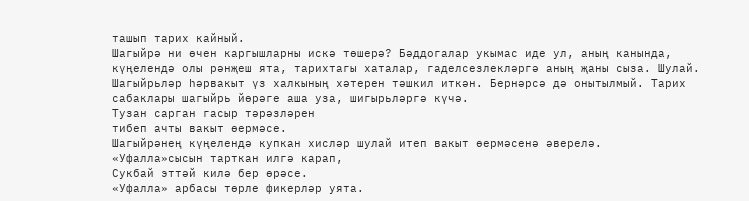ташып тарих кайный.
Шагыйрә ни өчен каргышларны искә төшерә? Бәддогалар укымас иде ул, аның канында, күңелендә олы рәнҗеш ята, тарихтагы хаталар, гаделсезлекләргә аның җаны сыза. Шулай. Шагыйрьләр һәрвакыт үз халкының хәтерен тәшкил иткән. Бернәрсә дә онытылмый. Тарих сабаклары шагыйрь йөрәге аша уза, шигырьләргә күчә.
Тузан сарган гасыр тәрәзләрен
тибеп ачты вакыт өермәсе.
Шагыйрәнең күңелендә купкан хисләр шулай итеп вакыт өермәсенә әверелә.
«Уфалла»сысын тарткан илгә карап,
Сукбай эттәй килә бер өрәсе.
«Уфалла» арбасы төрле фикерләр уята.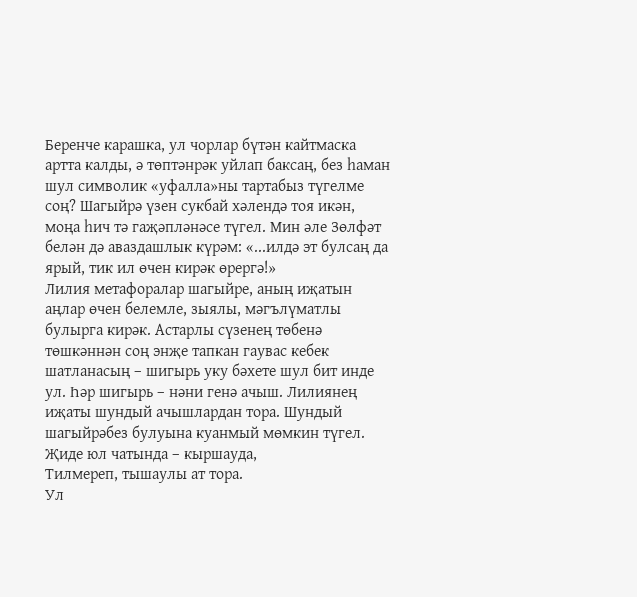Беренче карашка, ул чорлар бүтән кайтмаска артта калды, ә төптәнрәк уйлап баксаң, без һаман шул символик «уфалла»ны тартабыз түгелме соң? Шагыйрә үзен сукбай хәлендә тоя икән, моңа һич тә гаҗәпләнәсе түгел. Мин әле Зөлфәт белән дә аваздашлык күрәм: «...илдә эт булсаң да ярый, тик ил өчен кирәк өрергә!»
Лилия метафоралар шагыйре, аның иҗатын аңлар өчен белемле, зыялы, мәгълүматлы булырга кирәк. Астарлы сүзенең төбенә төшкәннән соң энҗе тапкан гаувас кебек шатланасың – шигырь уку бәхете шул бит инде ул. Һәр шигырь – нәни генә ачыш. Лилиянең иҗаты шундый ачышлардан тора. Шундый шагыйрәбез булуына куанмый мөмкин түгел.
Җиде юл чатында – кыршауда,
Тилмереп, тышаулы ат тора.
Ул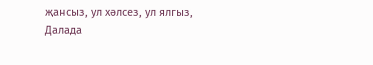җансыз, ул хәлсез, ул ялгыз,
Далада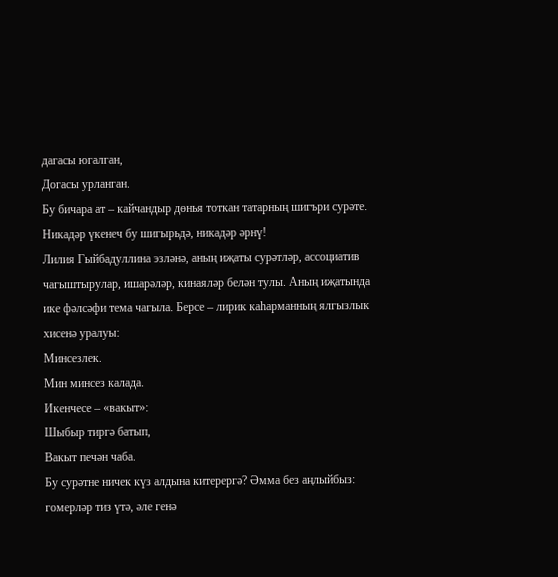дагасы югалган,
Догасы урланган.
Бу бичара ат – кайчандыр дөнья тоткан татарның шигъри сурәте. Никадәр үкенеч бу шигырьдә, никадәр әрнү!
Лилия Гыйбадуллина эзләнә, аның иҗаты сурәтләр, ассоциатив чагыштырулар, ишарәләр, кинаяләр белән тулы. Аның иҗатында ике фәлсәфи тема чагыла. Берсе – лирик каһарманның ялгызлык хисенә уралуы:
Минсезлек.
Мин минсез калада.
Икенчесе – «вакыт»:
Шыбыр тиргә батып,
Вакыт печән чаба.
Бу сурәтне ничек күз алдына китерергә? Әмма без аңлыйбыз: гомерләр тиз үтә, әле генә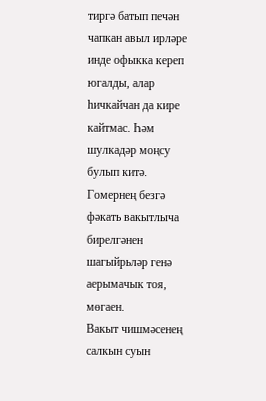тиргә батып печән чапкан авыл ирләре инде офыкка кереп югалды, алар һичкайчан да кире кайтмас. Һәм шулкадәр моңсу булып китә. Гомернең безгә фәкать вакытлыча бирелгәнен шагыйрьләр генә аерымачык тоя, мөгаен.
Вакыт чишмәсенең салкын суын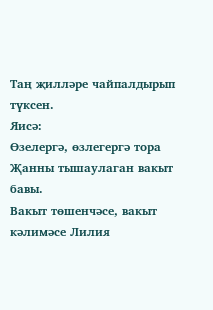Таң җилләре чайпалдырып түксен.
Яисә:
Өзелергә, өзлегергә тора
Җанны тышаулаган вакыт бавы.
Вакыт төшенчәсе, вакыт кәлимәсе Лилия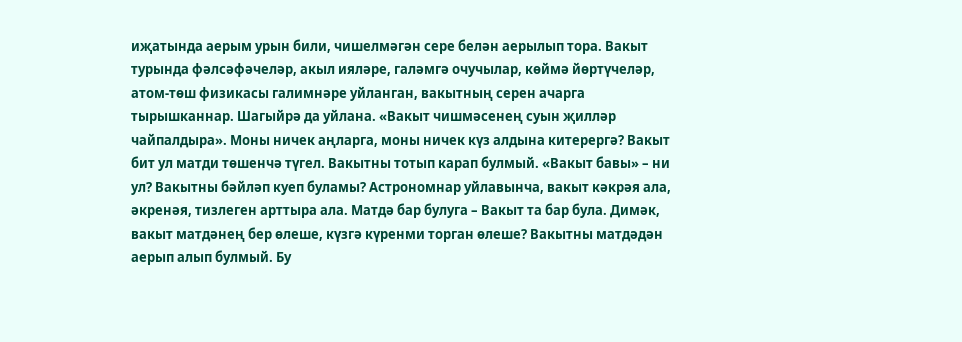иҗатында аерым урын били, чишелмәгән сере белән аерылып тора. Вакыт турында фәлсәфәчеләр, акыл ияләре, галәмгә очучылар, көймә йөртүчеләр, атом-төш физикасы галимнәре уйланган, вакытның серен ачарга тырышканнар. Шагыйрә да уйлана. «Вакыт чишмәсенең суын җилләр чайпалдыра». Моны ничек аңларга, моны ничек күз алдына китерергә? Вакыт бит ул матди төшенчә түгел. Вакытны тотып карап булмый. «Вакыт бавы» – ни ул? Вакытны бәйләп куеп буламы? Астрономнар уйлавынча, вакыт кәкрәя ала, әкренәя, тизлеген арттыра ала. Матдә бар булуга – Вакыт та бар була. Димәк, вакыт матдәнең бер өлеше, күзгә күренми торган өлеше? Вакытны матдәдән аерып алып булмый. Бу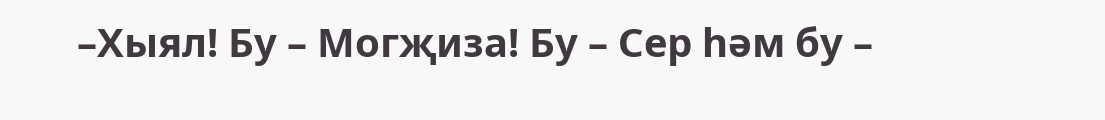–Хыял! Бу – Могҗиза! Бу – Сер һәм бу –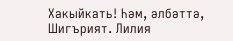Хакыйкать! Һәм, әлбәттә, Шигърият. Лилия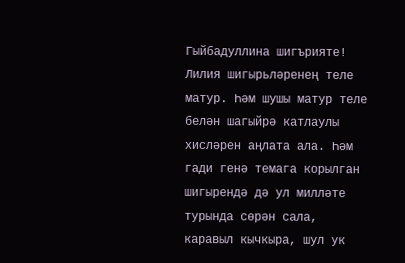Гыйбадуллина шигърияте!
Лилия шигырьләренең теле матур. Һәм шушы матур теле белән шагыйрә катлаулы хисләрен аңлата ала. Һәм гади генә темага корылган шигырендә дә ул милләте турында сөрән сала, каравыл кычкыра, шул ук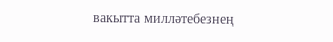вакытта милләтебезнең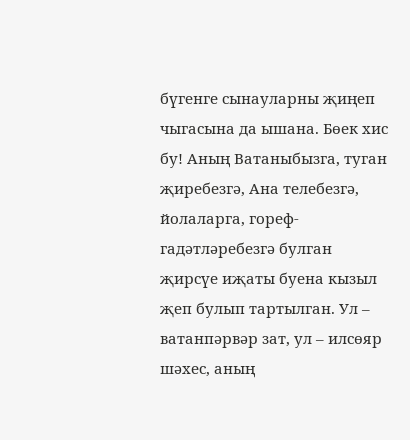бүгенге сынауларны җиңеп чыгасына да ышана. Бөек хис бу! Аның Ватаныбызга, туган җиребезгә, Ана телебезгә, йолаларга, гореф-гадәтләребезгә булган җирсүе иҗаты буена кызыл җеп булып тартылган. Ул – ватанпәрвәр зат, ул – илсөяр шәхес, аның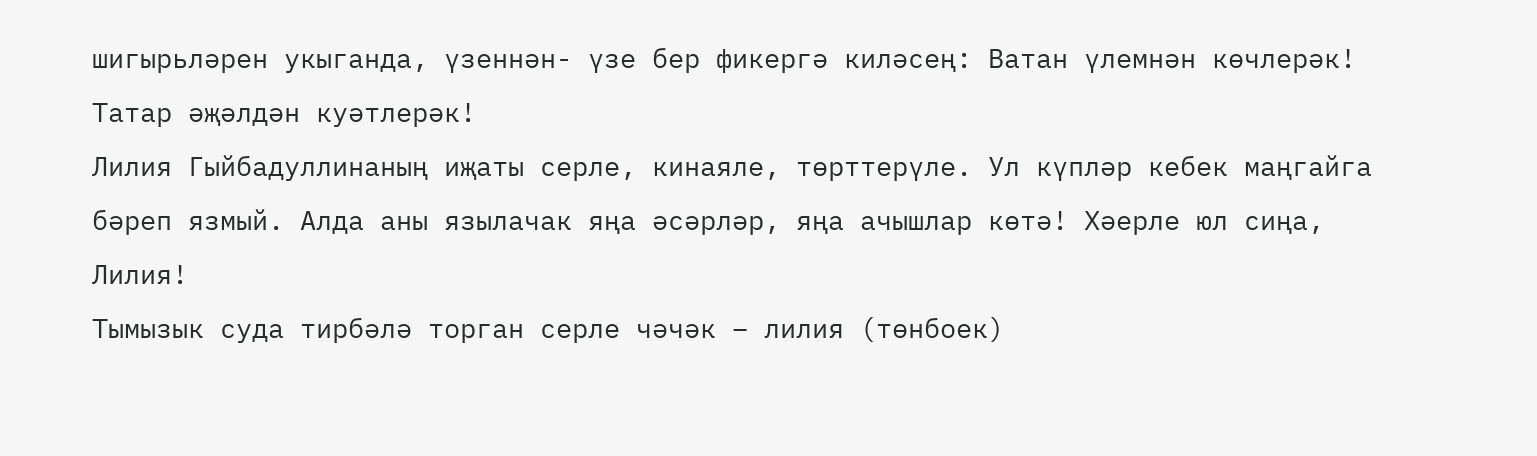шигырьләрен укыганда, үзеннән- үзе бер фикергә киләсең: Ватан үлемнән көчлерәк! Татар әҗәлдән куәтлерәк!
Лилия Гыйбадуллинаның иҗаты серле, кинаяле, төрттерүле. Ул күпләр кебек маңгайга бәреп язмый. Алда аны язылачак яңа әсәрләр, яңа ачышлар көтә! Хәерле юл сиңа, Лилия!
Тымызык суда тирбәлә торган серле чәчәк – лилия (төнбоек)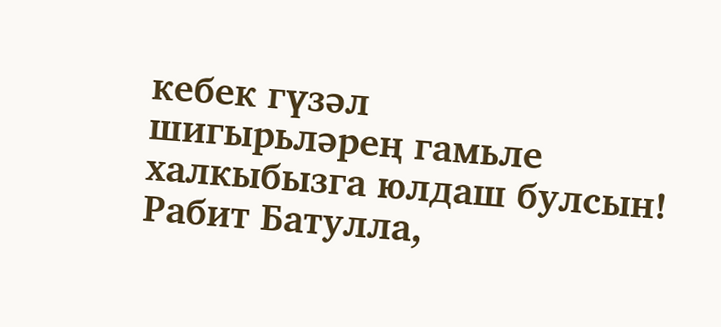кебек гүзәл
шигырьләрең гамьле халкыбызга юлдаш булсын!
Рабит Батулла,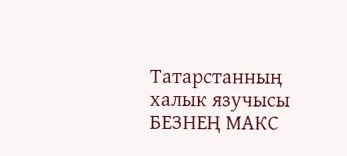Татарстанның халык язучысы
БЕЗНЕҢ МАКС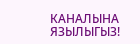КАНАЛЫНА ЯЗЫЛЫГЫЗ!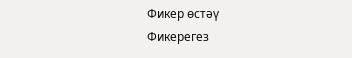Фикер өстәү
Фикерегез